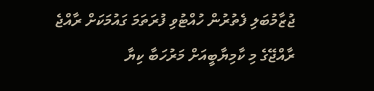ޖުޒާމުބަލި ފެތުރުން ހުއްޓުވި ފުރަތަމަ ގައުމަކަށް ރާއްޖެ
ރާއްޖޭގެ މި ކާމިޔާބީއަށް މަރުހަބާ ކިޔާ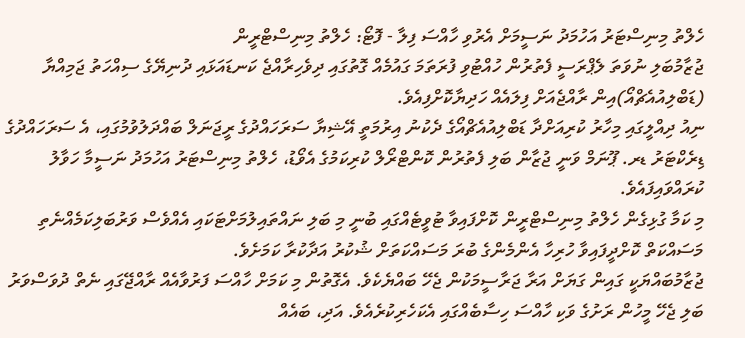ހެލްތު މިނިސްޓަރު އަހުމަދު ނަސީމަށް އެރުވި ހާއްސަ ފިލާ - ފޮޓޯ: ހެލްތު މިނިސްޓްރީން
ޖުޒާމުބަލި ނުވަތަ ލެޕްރަސީ ފެތުރުން ހުއްޓުވި ފުރަތަމަ ގައުމެއް ގޮތުގައި ދިވެހިރާއްޖެ ކަނޑައަޅައި ދުނިޔޭގެ ސިއްހަތު ޖަމިއްޔާ (ޑަބްލިއުއެޗްއޯ)އިން ރާއްޖެއަށް ފިލައެއް ހަދިޔާކޮށްފިއެވެ.
ނިއު ދިއްލީގައި މިހާރު ކުރިއަށްދާ ޑަބްލިއުއެޗްއޯގެ ދެކުނު އިރުމަތީ އޭޝިޔާ ސަރަހައްދުގެ ރީޖަނަލް ބައްދަލުވުމުގައި، އެ ސަރަހައްދުގެ ޑިރެކްޓަރު ޑރ. ޕޫނަމް ވަނީ ޖުޒާން ބަލި ފެތުރުން ކޮންޓްރޯލް ކުރިކަމުގެ އެވޯޑު، ހެލްތު މިނިސްޓަރު އަހުމަދު ނަސީމާ ހަވާލު ކުރައްވައިފައެވެ.
މި ކަމާ ގުޅިގެން ހެލްތު މިނިސްޓްރީން ކޮށްފައިވާ ޓުވީޓެއްގައި ބުނީ މި ބަލި ނައްތައިލުމަށްޓަކައި އެއްވެސް ވަރުބަލިކަމެއްނެތި މަސައްކަތް ކޮށްދީފައިވާ ހުރިހާ އެންމެންގެ ބުރަ މަސައްކަތަށް ޝުކުރު އަދާކުރާ ކަމަށެވެ.
ޖުޒާމުބައްޔަކީ ގައިން ގަޔަށް އަރާ ޖަރާސީމަކުން ޖެހޭ ބައްޔެކެވެ. އެގޮތުން މި ކަމަށް ހާއްސަ ފަރުވާއެއް ރާއްޖޭގައި ނެތް ދުވަސްވަރު ބަލި ޖެހޭ މީހުން ރަށުގެ ވަކި ހާއްސަ ހިސާބެއްގައި އެކަހެރިކުރެއެވެ. އަދި، ބައެއް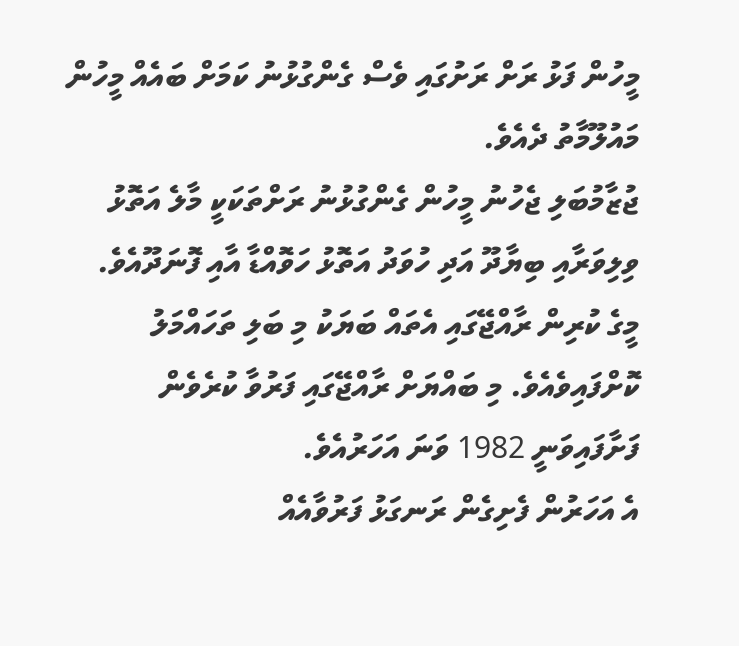މީހުން ފަޅު ރަށް ރަށުގައި ވެސް ގެންގުޅުނު ކަމަށް ބައެއް މީހުން މައުލޫމާތު ދެއެވެ.
ޖުޒާމުބަލި ޖެހުނު މީހުން ގެންގުޅުނު ރަށްތަކަކީ މާލެ އަތޮޅު ވިލިވަރާއި ބިޔާދޫ އަދި ހުވަދު އަތޮޅު ހަވޮއްޑާ އާއި ފޮނަދޫއެވެ.
މީގެ ކުރިން ރާއްޖޭގައި އެތައް ބަޔަކު މި ބަލި ތަހައްމަލު ކޮށްފައިވެއެވެ. މި ބައްޔަށް ރާއްޖޭގައި ފަރުވާ ކުރެވެން ފަށާފައިވަނީ 1982 ވަނަ އަހަރުއެވެ.
އެ އަހަރުން ފެށިގެން ރަނގަޅު ފަރުވާއެއް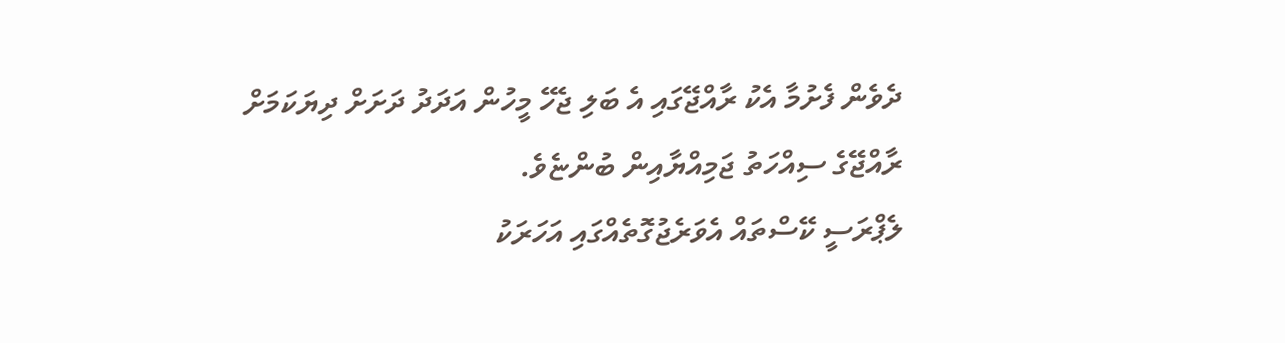ދެވެން ފެށުމާ އެކު ރާއްޖޭގައި އެ ބަލި ޖެހޭ މީހުން އަދަދު ދަށަށް ދިޔަކަމަށް ރާއްޖޭގެ ސިއްހަތު ޖަމިއްޔާއިން ބުންޏެވެ.
ލެޕްރަސީ ކޭސްތައް އެވަރެޖުގޮތެއްގައި އަހަރަކު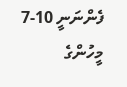ފެންނަނީ 10-7 މީހުންގެ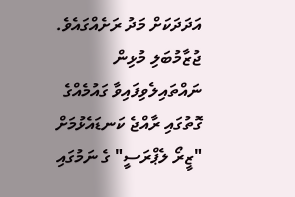އަދަދަކަށް މަދު ރަށެއްގައެވެ.
ޖުޒާމުބަލި މުޅިން ނައްތައިލެވިފައިވާ ގައުމެއްގެ ގޮތުގައި ރާއްޖެ ކަނޑައެޅުމަށް "ޒީރޯ ލެޕްރަސީ" ގެ ނަމުގައި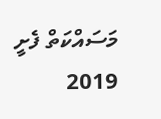މަސައްކަތް ފެށީ 2019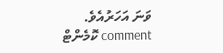ވަނަ އަހަރުއެވެ.
comment ކޮމެންޓް